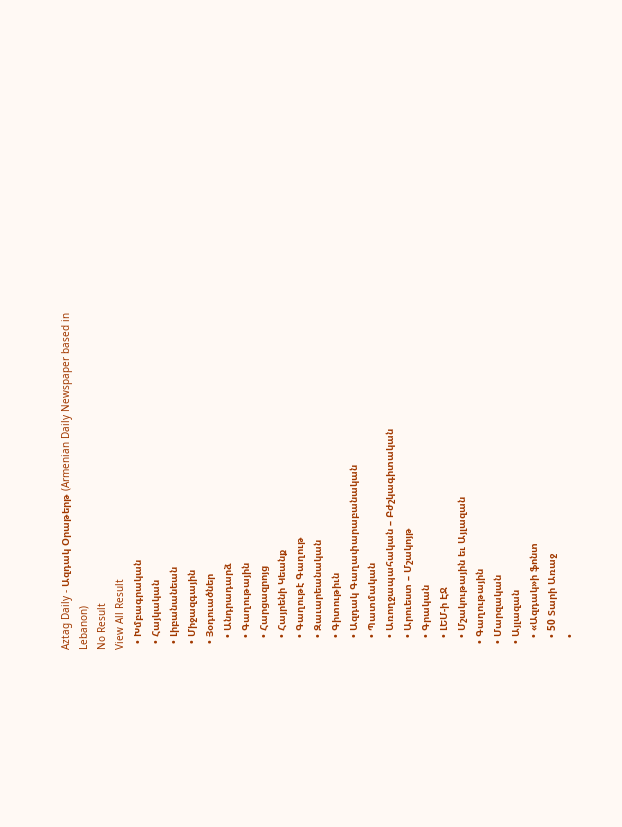Aztag Daily - Ազդակ Օրաթերթ (Armenian Daily Newspaper based in Lebanon)
No Result
View All Result
  • Խմբագրական
  • Հայկական
  • Լիբանանեան
  • Միջազգային
  • Յօդուածներ
    • Անդրադարձ
    • Գաղութային
    • Հարցազրոյց
    • Հայրենի Կեանք
    • Գաղութէ Գաղութ
    • Զաւարեանական
    • Գիտութիւն
    • Ազդակ Գաղափարաբանական
    • Պատմական
    • Առողջապահական – Բժշկագիտական
    • Արուեստ – Մշակոյթ
    • Գրական
    • ԼԵՄ-ի ԷՋ
    • Մշակութային եւ Այլազան
  • Գաղութային
  • Մարզական
  • Այլազան
    • «Ազդակ»ի ֆոնտ
    • 50 Տարի Առաջ
    •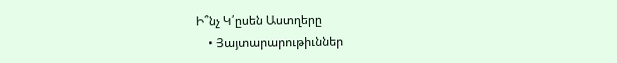Ի՞նչ Կ՛ըսեն Աստղերը
    • Յայտարարութիւններ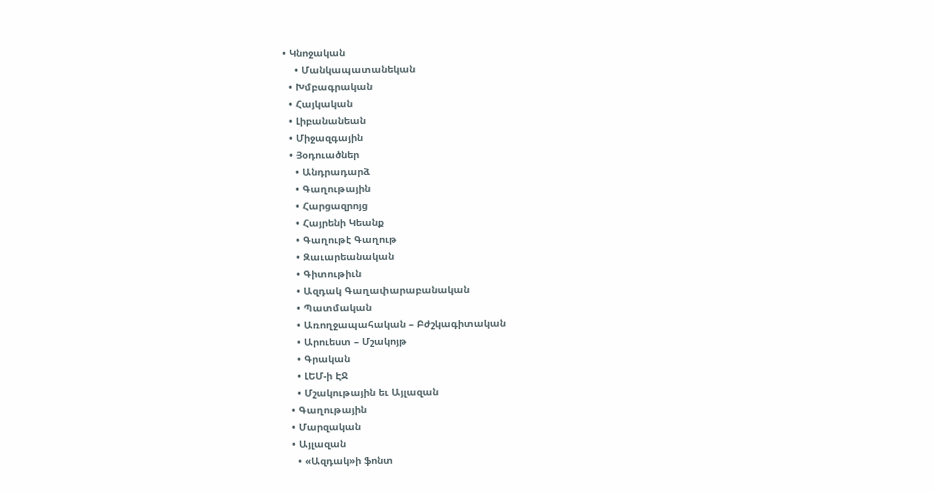• Կնոջական
    • Մանկապատանեկան
  • Խմբագրական
  • Հայկական
  • Լիբանանեան
  • Միջազգային
  • Յօդուածներ
    • Անդրադարձ
    • Գաղութային
    • Հարցազրոյց
    • Հայրենի Կեանք
    • Գաղութէ Գաղութ
    • Զաւարեանական
    • Գիտութիւն
    • Ազդակ Գաղափարաբանական
    • Պատմական
    • Առողջապահական – Բժշկագիտական
    • Արուեստ – Մշակոյթ
    • Գրական
    • ԼԵՄ-ի ԷՋ
    • Մշակութային եւ Այլազան
  • Գաղութային
  • Մարզական
  • Այլազան
    • «Ազդակ»ի ֆոնտ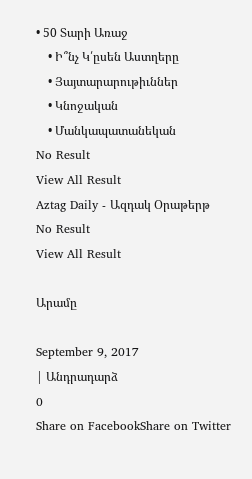• 50 Տարի Առաջ
    • Ի՞նչ Կ՛ըսեն Աստղերը
    • Յայտարարութիւններ
    • Կնոջական
    • Մանկապատանեկան
No Result
View All Result
Aztag Daily - Ազդակ Օրաթերթ
No Result
View All Result

Արամը

September 9, 2017
| Անդրադարձ
0
Share on FacebookShare on Twitter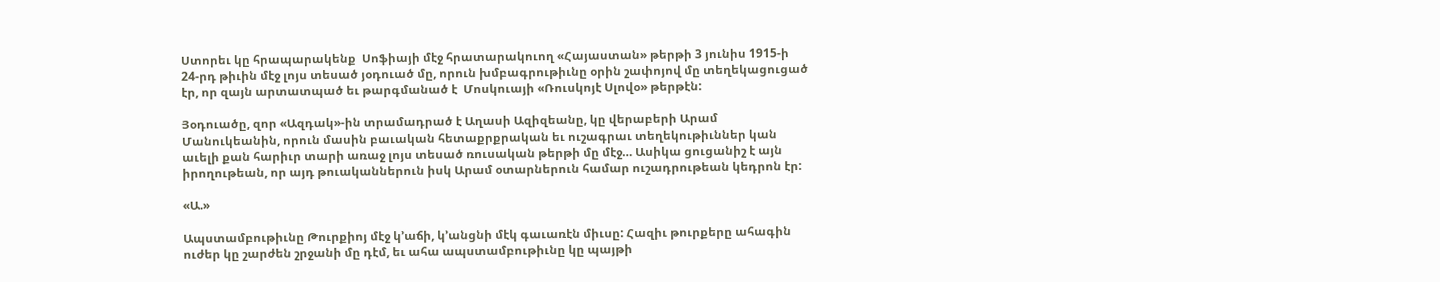Ստորեւ կը հրապարակենք  Սոֆիայի մէջ հրատարակուող «Հայաստան» թերթի 3 յունիս 1915-ի 24-րդ թիւին մէջ լոյս տեսած յօդուած մը, որուն խմբագրութիւնը օրին շափոյով մը տեղեկացուցած էր, որ զայն արտատպած եւ թարգմանած է  Մոսկուայի «Ռուսկոյէ Սլովօ» թերթէն:

Յօդուածը, զոր «Ազդակ»-ին տրամադրած է Աղասի Ազիզեանը, կը վերաբերի Արամ Մանուկեանին, որուն մասին բաւական հետաքրքրական եւ ուշագրաւ տեղեկութիւններ կան աւելի քան հարիւր տարի առաջ լոյս տեսած ռուսական թերթի մը մէջ… Ասիկա ցուցանիշ է այն իրողութեան, որ այդ թուականներուն իսկ Արամ օտարներուն համար ուշադրութեան կեդրոն էր:

«Ա.»

Ապստամբութիւնը Թուրքիոյ մէջ կ’աճի, կ’անցնի մէկ գաւառէն միւսը: Հազիւ թուրքերը ահագին ուժեր կը շարժեն շրջանի մը դէմ, եւ ահա ապստամբութիւնը կը պայթի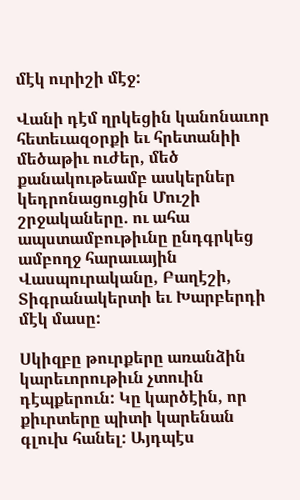մէկ ուրիշի մէջ:

Վանի դէմ ղրկեցին կանոնաւոր հետեւազօրքի եւ հրետանիի մեծաթիւ ուժեր, մեծ քանակութեամբ ասկերներ կեդրոնացուցին Մուշի շրջակաները. ու ահա ապստամբութիւնը ընդգրկեց ամբողջ հարաւային Վասպուրականը, Բաղէշի, Տիգրանակերտի եւ Խարբերդի մէկ մասը:

Սկիզբը թուրքերը առանձին կարեւորութիւն չտուին դէպքերուն: Կը կարծէին, որ քիւրտերը պիտի կարենան գլուխ հանել: Այդպէս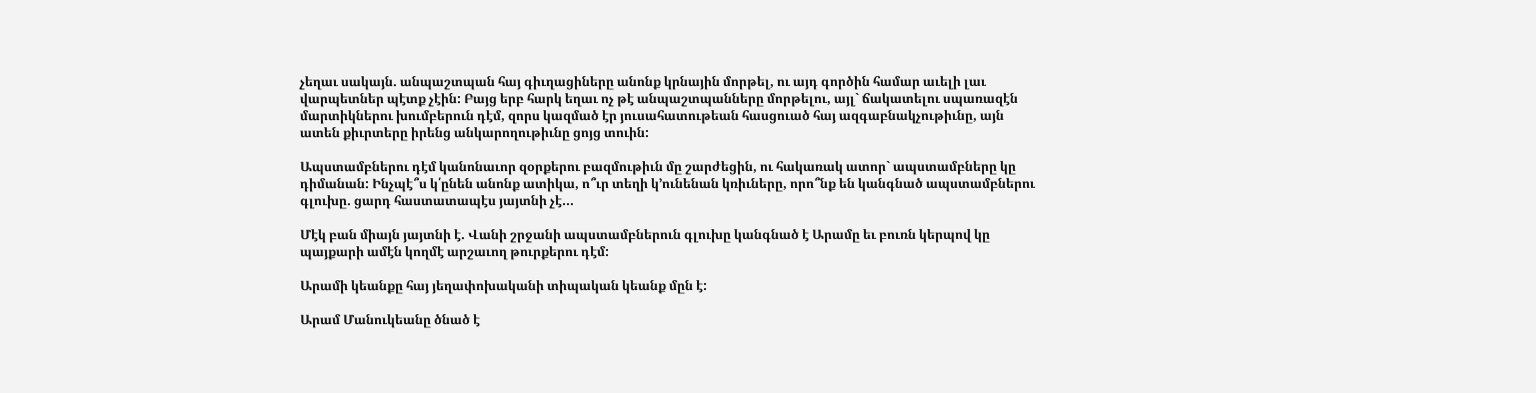չեղաւ սակայն. անպաշտպան հայ գիւղացիները անոնք կրնային մորթել, ու այդ գործին համար աւելի լաւ վարպետներ պէտք չէին: Բայց երբ հարկ եղաւ ոչ թէ անպաշտպանները մորթելու, այլ` ճակատելու սպառազէն մարտիկներու խումբերուն դէմ, զորս կազմած էր յուսահատութեան հասցուած հայ ազգաբնակչութիւնը, այն ատեն քիւրտերը իրենց անկարողութիւնը ցոյց տուին:

Ապստամբներու դէմ կանոնաւոր զօրքերու բազմութիւն մը շարժեցին, ու հակառակ ատոր` ապստամբները կը դիմանան: Ինչպէ՞ս կ՛ընեն անոնք ատիկա, ո՞ւր տեղի կ’ունենան կռիւները, որո՞նք են կանգնած ապստամբներու գլուխը. ցարդ հաստատապէս յայտնի չէ…

Մէկ բան միայն յայտնի է. Վանի շրջանի ապստամբներուն գլուխը կանգնած է Արամը եւ բուռն կերպով կը պայքարի ամէն կողմէ արշաւող թուրքերու դէմ:

Արամի կեանքը հայ յեղափոխականի տիպական կեանք մըն է:

Արամ Մանուկեանը ծնած է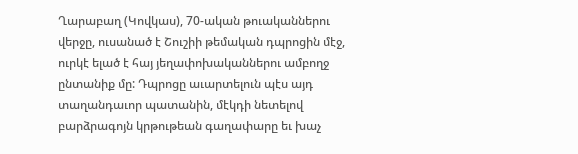Ղարաբաղ (Կովկաս), 70-ական թուականներու վերջը, ուսանած է Շուշիի թեմական դպրոցին մէջ, ուրկէ ելած է հայ յեղափոխականներու ամբողջ ընտանիք մը: Դպրոցը աւարտելուն պէս այդ տաղանդաւոր պատանին, մէկդի նետելով բարձրագոյն կրթութեան գաղափարը եւ խաչ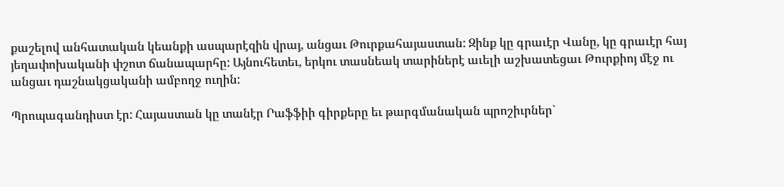քաշելով անհատական կեանքի ասպարէզին վրայ, անցաւ Թուրքահայաստան: Զինք կը գրաւէր Վանը, կը գրաւէր հայ յեղափոխականի փշոտ ճանապարհը: Այնուհետեւ, երկու տասնեակ տարիներէ աւելի աշխատեցաւ Թուրքիոյ մէջ ու անցաւ դաշնակցականի ամբողջ ուղին:

Պրոպագանդիստ էր: Հայաստան կը տանէր Րաֆֆիի գիրքերը եւ թարգմանական պրոշիւրներ`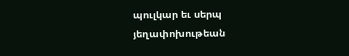պուլկար եւ սերպ յեղափոխութեան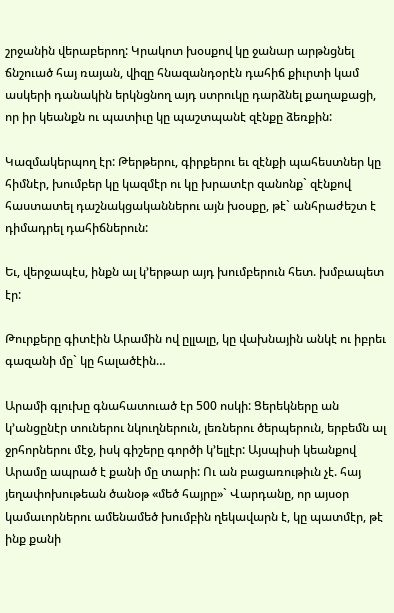շրջանին վերաբերող: Կրակոտ խօսքով կը ջանար արթնցնել ճնշուած հայ ռայան, վիզը հնազանդօրէն դահիճ քիւրտի կամ ասկերի դանակին երկնցնող այդ ստրուկը դարձնել քաղաքացի, որ իր կեանքն ու պատիւը կը պաշտպանէ զէնքը ձեռքին:

Կազմակերպող էր: Թերթերու, գիրքերու եւ զէնքի պահեստներ կը հիմնէր, խումբեր կը կազմէր ու կը խրատէր զանոնք` զէնքով հաստատել դաշնակցականներու այն խօսքը, թէ` անհրաժեշտ է դիմադրել դահիճներուն:

Եւ, վերջապէս, ինքն ալ կ’երթար այդ խումբերուն հետ. խմբապետ էր:

Թուրքերը գիտէին Արամին ով ըլլալը, կը վախնային անկէ ու իբրեւ գազանի մը` կը հալածէին…

Արամի գլուխը գնահատուած էր 500 ոսկի: Ցերեկները ան կ’անցընէր տուներու նկուղներուն, լեռներու ծերպերուն, երբեմն ալ ջրհորներու մէջ, իսկ գիշերը գործի կ’ելլէր: Այսպիսի կեանքով Արամը ապրած է քանի մը տարի: Ու ան բացառութիւն չէ. հայ յեղափոխութեան ծանօթ «մեծ հայրը»` Վարդանը, որ այսօր կամաւորներու ամենամեծ խումբին ղեկավարն է, կը պատմէր, թէ ինք քանի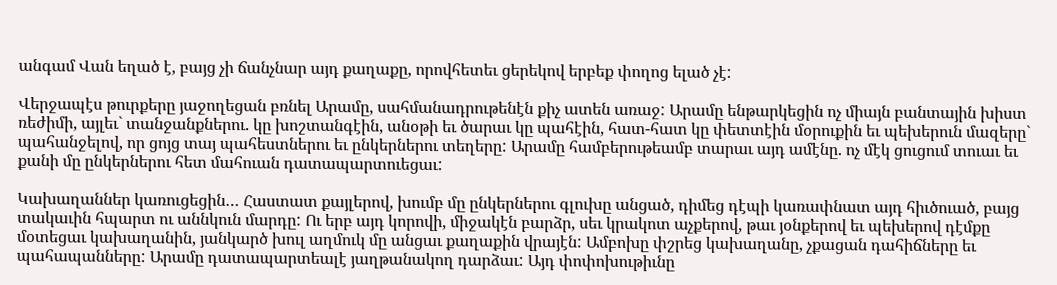անգամ Վան եղած է, բայց չի ճանչնար այդ քաղաքը, որովհետեւ ցերեկով երբեք փողոց ելած չէ:

Վերջապէս թուրքերը յաջողեցան բռնել Արամը, սահմանադրութենէն քիչ ատեն առաջ: Արամը ենթարկեցին ոչ միայն բանտային խիստ ռեժիմի, այլեւ` տանջանքներու. կը խոշտանգէին, անօթի եւ ծարաւ կը պահէին, հատ-հատ կը փետտէին մօրուքին եւ պեխերուն մազերը` պահանջելով, որ ցոյց տայ պահեստներու եւ ընկերներու տեղերը: Արամը համբերութեամբ տարաւ այդ ամէնը. ոչ մէկ ցուցում տուաւ եւ քանի մը ընկերներու հետ մահուան դատապարտուեցաւ:

Կախաղաններ կառուցեցին… Հաստատ քայլերով, խումբ մը ընկերներու գլուխը անցած, դիմեց դէպի կառափնատ այդ հիւծուած, բայց տակաւին հպարտ ու աննկուն մարդը: Ու երբ այդ կորովի, միջակէն բարձր, սեւ կրակոտ աչքերով, թաւ յօնքերով եւ պեխերով դէմքը մօտեցաւ կախաղանին, յանկարծ խուլ աղմուկ մը անցաւ քաղաքին վրայէն: Ամբոխը փշրեց կախաղանը, չքացան դահիճները եւ պահապանները: Արամը դատապարտեալէ յաղթանակող դարձաւ: Այդ փոփոխութիւնը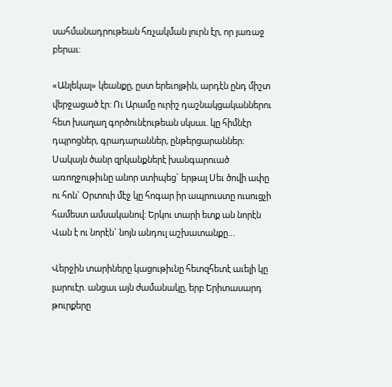սահմանադրութեան հռչակման լուրն էր, որ յառաջ բերաւ:

«Անլեկալ» կեանքը, ըստ երեւոյթին, արդէն ընդ միշտ վերջացած էր: Ու Արամը ուրիշ դաշնակցականներու հետ խաղաղ գործունէութեան սկսաւ. կը հիմնէր դպրոցներ, գրադարաններ, ընթերցարաններ: Սակայն ծանր զրկանքներէ խանգարուած առողջութիւնը անոր ստիպեց` երթալ Սեւ ծովի ափը ու հոն` Օրտուի մէջ կը հոգար իր ապրուստը ուսուցչի համեստ ամսականով: Երկու տարի ետք ան նորէն Վան է ու նորէն` նոյն անդուլ աշխատանքը…

Վերջին տարիները կացութիւնը հետզհետէ աւելի կը լարուէր. անցաւ այն ժամանակը, երբ Երիտասարդ թուրքերը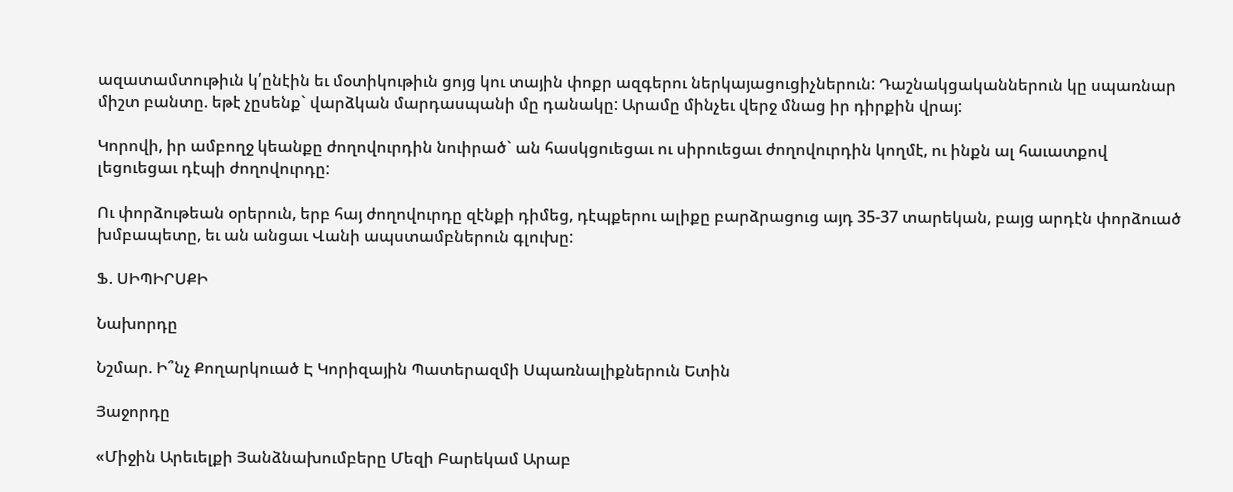ազատամտութիւն կ՛ընէին եւ մօտիկութիւն ցոյց կու տային փոքր ազգերու ներկայացուցիչներուն: Դաշնակցականներուն կը սպառնար միշտ բանտը. եթէ չըսենք` վարձկան մարդասպանի մը դանակը: Արամը մինչեւ վերջ մնաց իր դիրքին վրայ:

Կորովի, իր ամբողջ կեանքը ժողովուրդին նուիրած` ան հասկցուեցաւ ու սիրուեցաւ ժողովուրդին կողմէ, ու ինքն ալ հաւատքով լեցուեցաւ դէպի ժողովուրդը:

Ու փորձութեան օրերուն, երբ հայ ժողովուրդը զէնքի դիմեց, դէպքերու ալիքը բարձրացուց այդ 35-37 տարեկան, բայց արդէն փորձուած խմբապետը, եւ ան անցաւ Վանի ապստամբներուն գլուխը:

Ֆ. ՍԻՊԻՐՍՔԻ

Նախորդը

Նշմար. Ի՞նչ Քողարկուած Է Կորիզային Պատերազմի Սպառնալիքներուն Ետին

Յաջորդը

«Միջին Արեւելքի Յանձնախումբերը Մեզի Բարեկամ Արաբ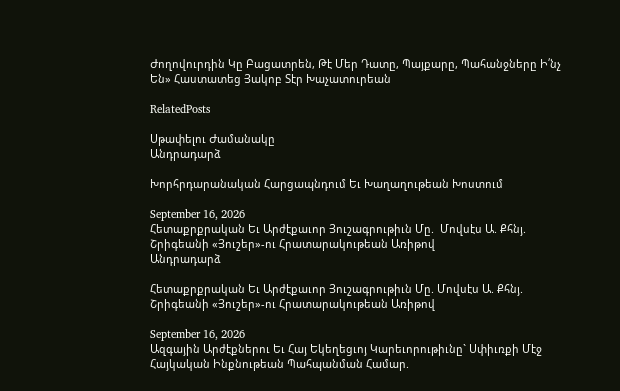Ժողովուրդին Կը Բացատրեն, Թէ Մեր Դատը, Պայքարը, Պահանջները Ի՛նչ Են» Հաստատեց Յակոբ Տէր Խաչատուրեան

RelatedPosts

Սթափելու Ժամանակը
Անդրադարձ

Խորհրդարանական Հարցապնդում Եւ Խաղաղութեան Խոստում

September 16, 2026
Հետաքրքրական Եւ Արժէքաւոր Յուշագրութիւն Մը.  Մովսէս Ա. Քհնյ. Շրիգեանի «Յուշեր»-ու Հրատարակութեան Առիթով
Անդրադարձ

Հետաքրքրական Եւ Արժէքաւոր Յուշագրութիւն Մը. Մովսէս Ա. Քհնյ. Շրիգեանի «Յուշեր»-ու Հրատարակութեան Առիթով

September 16, 2026
Ազգային Արժէքներու Եւ Հայ Եկեղեցւոյ Կարեւորութիւնը` Սփիւռքի Մէջ Հայկական Ինքնութեան Պահպանման Համար.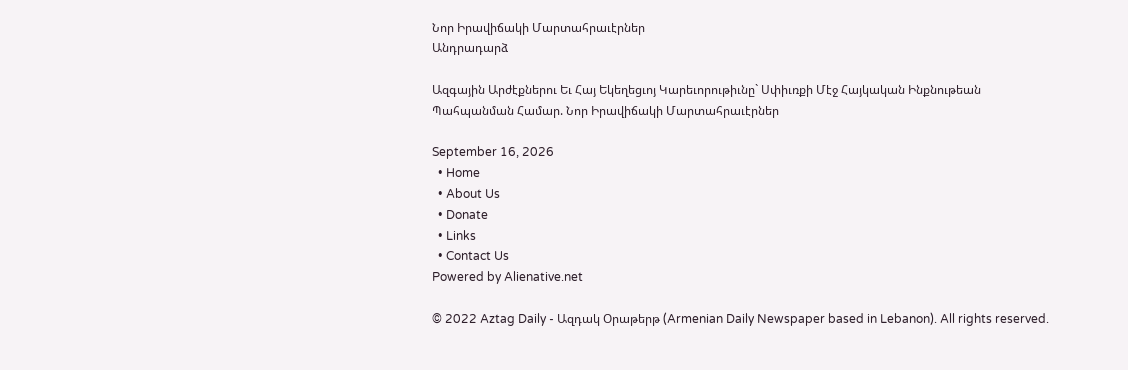Նոր Իրավիճակի Մարտահրաւէրներ
Անդրադարձ

Ազգային Արժէքներու Եւ Հայ Եկեղեցւոյ Կարեւորութիւնը` Սփիւռքի Մէջ Հայկական Ինքնութեան Պահպանման Համար. Նոր Իրավիճակի Մարտահրաւէրներ

September 16, 2026
  • Home
  • About Us
  • Donate
  • Links
  • Contact Us
Powered by Alienative.net

© 2022 Aztag Daily - Ազդակ Օրաթերթ (Armenian Daily Newspaper based in Lebanon). All rights reserved.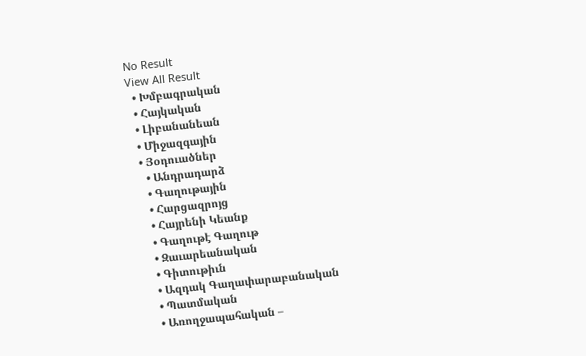No Result
View All Result
  • Խմբագրական
  • Հայկական
  • Լիբանանեան
  • Միջազգային
  • Յօդուածներ
    • Անդրադարձ
    • Գաղութային
    • Հարցազրոյց
    • Հայրենի Կեանք
    • Գաղութէ Գաղութ
    • Զաւարեանական
    • Գիտութիւն
    • Ազդակ Գաղափարաբանական
    • Պատմական
    • Առողջապահական –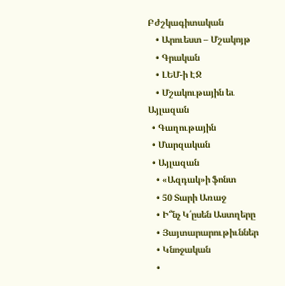Բժշկագիտական
    • Արուեստ – Մշակոյթ
    • Գրական
    • ԼԵՄ-ի ԷՋ
    • Մշակութային եւ Այլազան
  • Գաղութային
  • Մարզական
  • Այլազան
    • «Ազդակ»ի ֆոնտ
    • 50 Տարի Առաջ
    • Ի՞նչ Կ՛ըսեն Աստղերը
    • Յայտարարութիւններ
    • Կնոջական
    •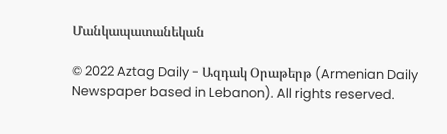Մանկապատանեկան

© 2022 Aztag Daily - Ազդակ Օրաթերթ (Armenian Daily Newspaper based in Lebanon). All rights reserved.